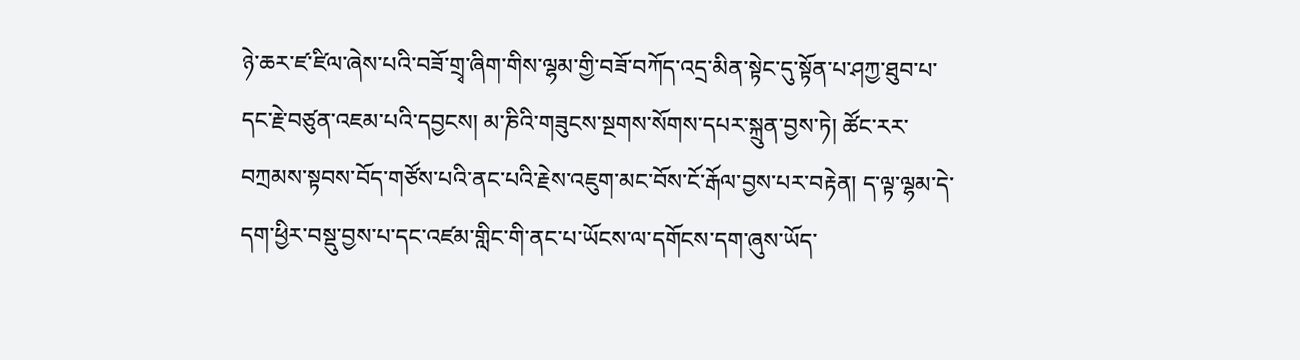ཉེ་ཆར་ཛ་ཛིལ་ཞེས་པའི་བཟོ་གྲྭ་ཞིག་གིས་ལྷམ་གྱི་བཟོ་བཀོད་འདྲ་མིན་སྟེང་དུ་སྟོན་པ་ཤཀྱ་ཐུབ་པ་དང་རྗེ་བཙུན་འཇམ་པའི་དབྱངས། མ་ཎིའི་གཟུངས་སྔགས་སོགས་དཔར་སྐྲུན་བྱས་ཏེ། ཚོང་རར་བཀྲམས་སྟབས་བོད་གཙོས་པའི་ནང་པའི་རྗེས་འཇུག་མང་བོས་ངོ་རྒོལ་བྱས་པར་བརྟེན། ད་ལྟ་ལྷམ་དེ་དག་ཕྱིར་བསྡུ་བྱས་པ་དང་འཛམ་གླིང་གི་ནང་པ་ཡོངས་ལ་དགོངས་དག་ཞུས་ཡོད་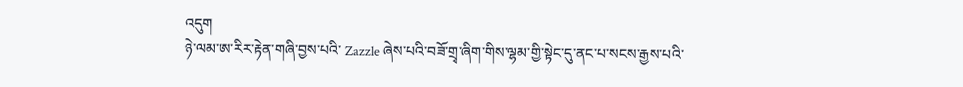འདུག
ཉེ་ལམ་ཨ་རིར་རྟེན་གཞི་བྱས་པའི་ Zazzle ཞེས་པའི་བཟོ་གྲྭ་ཞིག་གིས་ལྷམ་གྱི་སྟེང་དུ་ནང་པ་སངས་རྒྱས་པའི་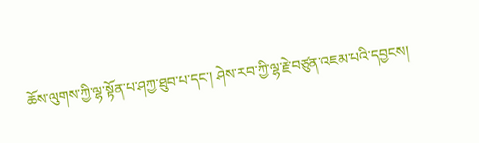ཆོས་ལུགས་ཀྱི་ལྷ་སྟོན་པ་ཤཀྱ་ཐུབ་པ་དང་། ཤེས་རབ་ཀྱི་ལྷ་རྗེ་བཙུན་འཇམ་པའི་དབྱངས།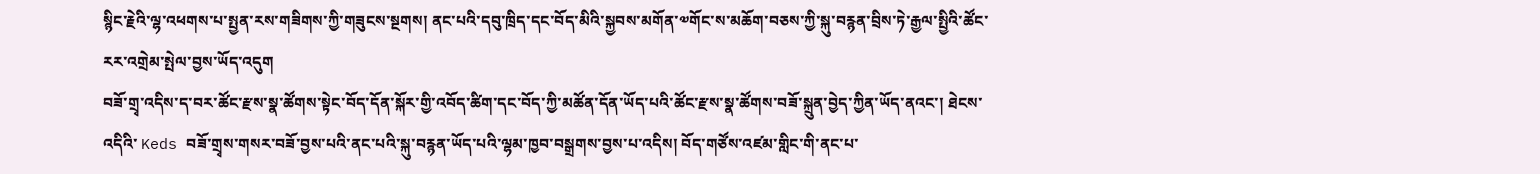སྙིང་རྗེའི་ལྷ་འཕགས་པ་སྤྱན་རས་གཟིགས་ཀྱི་གཟུངས་སྔགས། ནང་པའི་དབུ་ཁྲིད་དང་བོད་མིའི་སྐྱབས་མགོན་༧གོང་ས་མཆོག་བཅས་ཀྱི་སྐུ་བརྙན་བྲིས་ཏེ་རྒྱལ་སྤྱིའི་ཚོང་རར་འགྲེམ་སྤེལ་བྱས་ཡོད་འདུག
བཟོ་གྲྭ་འདིས་ད་བར་ཚོང་རྫས་སྣ་ཚོགས་སྟེང་བོད་དོན་སྐོར་གྱི་འབོད་ཚིག་དང་བོད་ཀྱི་མཚོན་དོན་ཡོད་པའི་ཚོང་རྫས་སྣ་ཚོགས་བཟོ་སྐྲུན་བྱེད་ཀྱིན་ཡོད་ནའང་། ཐེངས་འདིའི་ Keds བཟོ་གྲྭས་གསར་བཟོ་བྱས་པའི་ནང་པའི་སྐུ་བརྙན་ཡོད་པའི་ལྷམ་ཁྱབ་བསྒྲགས་བྱས་པ་འདིས། བོད་གཙོས་འཛམ་གླིང་གི་ནང་པ་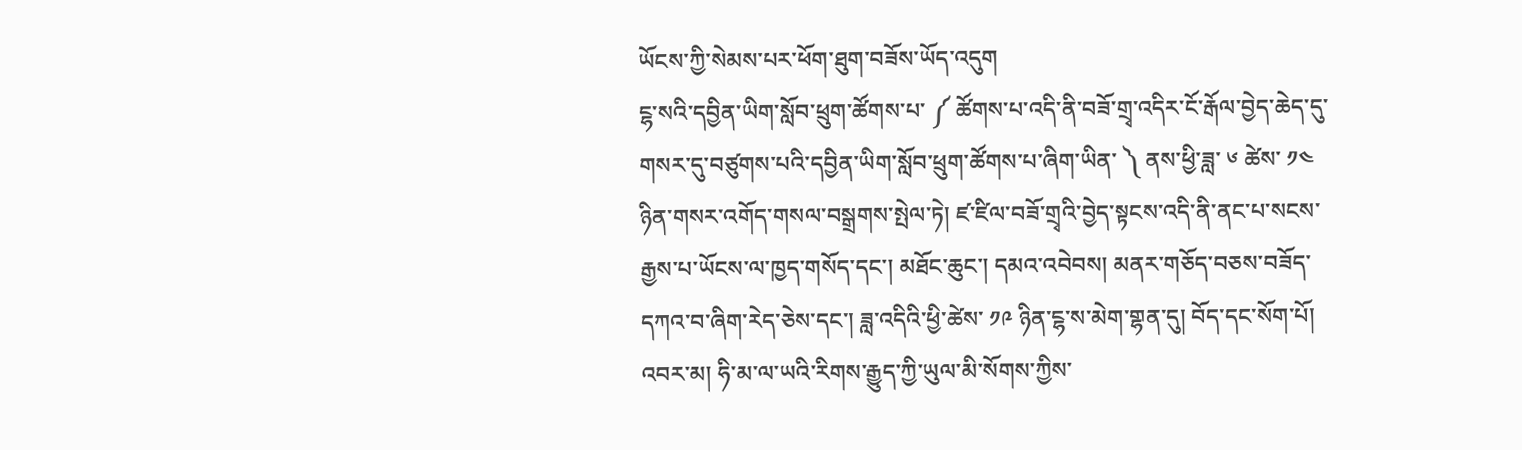ཡོངས་ཀྱི་སེམས་པར་ཕོག་ཐུག་བཟོས་ཡོད་འདུག
ངྷ་སའི་དབྱིན་ཡིག་སློབ་ཕྲུག་ཚོགས་པ་ ༼ ཚོགས་པ་འདི་ནི་བཟོ་གྲྭ་འདིར་ངོ་རྒོལ་བྱེད་ཆེད་དུ་གསར་དུ་བཙུགས་པའི་དབྱིན་ཡིག་སློབ་ཕྲུག་ཚོགས་པ་ཞིག་ཡིན་ ༽ ནས་ཕྱི་ཟླ་ ༦ ཚེས་ ༡༤ ཉིན་གསར་འགོད་གསལ་བསྒྲགས་སྤེལ་ཏེ། ཛ་ཛིལ་བཟོ་གྲྭའི་བྱེད་སྟངས་འདི་ནི་ནང་པ་སངས་རྒྱས་པ་ཡོངས་ལ་ཁྱད་གསོད་དང་། མཐོང་ཆུང་། དམའ་འབེབས། མནར་གཅོད་བཅས་བཟོད་དཀའ་བ་ཞིག་རེད་ཅེས་དང་། ཟླ་འདིའི་ཕྱི་ཚེས་ ༡༩ ཉིན་ངྷ་ས་མེག་གྷན་དུ། བོད་དང་སོག་པོ། འབར་མ། ཧི་མ་ལ་ཡའི་རིགས་རྒྱུད་ཀྱི་ཡུལ་མི་སོགས་ཀྱིས་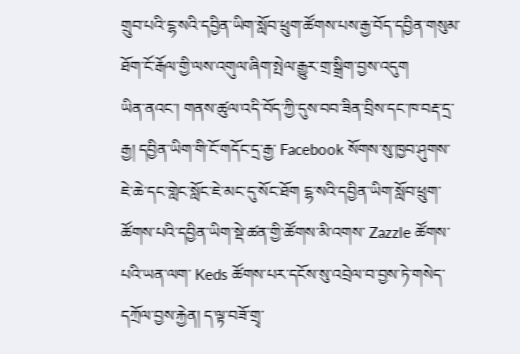གྲུབ་པའི་ངྷ་སའི་དབྱིན་ཡིག་སློབ་ཕྲུག་ཚོགས་པས་རྒྱ་བོད་དབྱིན་གསུམ་ཐོག་ངོ་རྒོལ་གྱི་ལས་འགུལ་ཞིག་སྤེལ་རྒྱུར་གྲ་སྒྲིག་བྱས་འདུག
ཡིན་ནའང་། གནས་ཚུལ་འདི་བོད་ཀྱི་དུས་བབ་ཟིན་བྲིས་དང་ཁ་བརྡ་དྲ་རྒྱ། དབྱིན་ཡིག་གི་ངོ་གདོང་དྲ་རྒྱ་ Facebook སོགས་སུ་ཁྱབ་ཤུགས་ཇེ་ཆེ་དང་གླེང་སློང་ཇེ་མང་དུ་སོང་ཐོག ངྷ་སའི་དབྱིན་ཡིག་སློབ་ཕྲུག་ཚོགས་པའི་དབྱིན་ཡིག་སྡེ་ཚན་གྱི་ཚོགས་མི་འགས་ Zazzle ཚོགས་པའི་ཡན་ལག་ Keds ཚོགས་པར་དངོས་སུ་འབྲེལ་བ་བྱས་ཏེ་གསེད་དཀྲོལ་བྱས་རྐྱེན། ད་ལྟ་བཟོ་གྲྭ་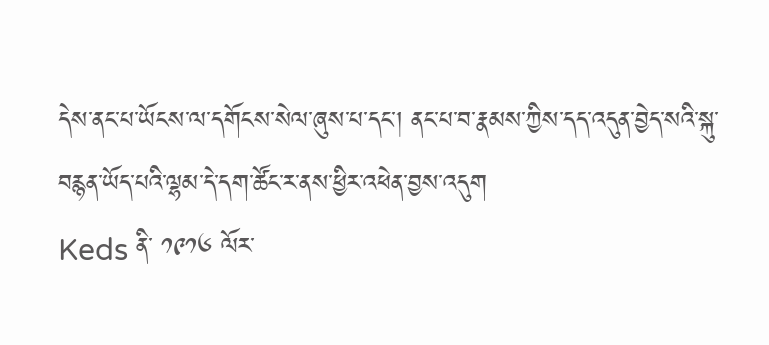དེས་ནང་པ་ཡོངས་ལ་དགོངས་སེལ་ཞུས་པ་དང་། ནང་པ་བ་རྣམས་ཀྱིས་དད་འདུན་བྱེད་སའི་སྐུ་བརྙན་ཡོད་པའི་ལྷམ་དེ་དག་ཚོང་ར་ནས་ཕྱིར་འཕེན་བྱས་འདུག
Keds ནི་ ༡༩༡༦ ལོར་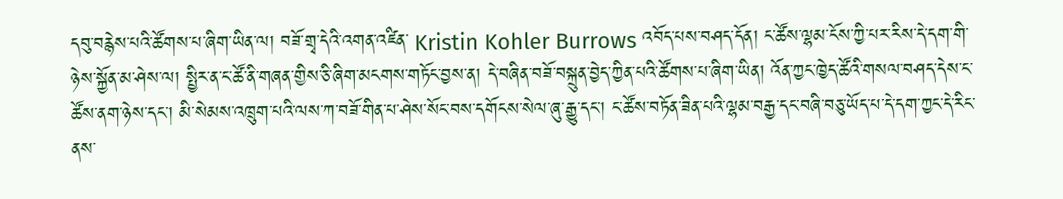དབུ་བརྙེས་པའི་ཚོགས་པ་ཞིག་ཡིན་ལ། བཟོ་གྲྭ་དེའི་འགན་འཛིན་ Kristin Kohler Burrows འབོད་པས་བཤད་དོན། ང་ཚོས་ལྷམ་ངོས་ཀྱི་པར་རིས་དེ་དག་གི་ཉེས་སྐྱོན་མ་ཤེས་ལ། སྤྱིར་ན་ང་ཚོ་ནི་གཞན་གྱིས་ཅི་ཞིག་མངགས་གཏོང་བྱས་ན། དེ་བཞིན་བཟོ་བསྐྲུན་བྱེད་ཀྱིན་པའི་ཚོགས་པ་ཞིག་ཡིན། འོན་ཀྱང་ཁྱེད་ཚོའི་གསལ་བཤད་དེས་ང་ཚོས་ནག་ཉེས་དང་། མི་སེམས་འཁྲུག་པའི་ལས་ཀ་བཟོ་གིན་པ་ཤེས་སོང་བས་དགོངས་སེལ་ཞུ་རྒྱུ་དང་། ང་ཚོས་བཏོན་ཟིན་པའི་ལྷམ་བརྒྱ་དང་བཞི་བཅུ་ཡོད་པ་དེ་དག་ཀྱང་དེ་རིང་ནས་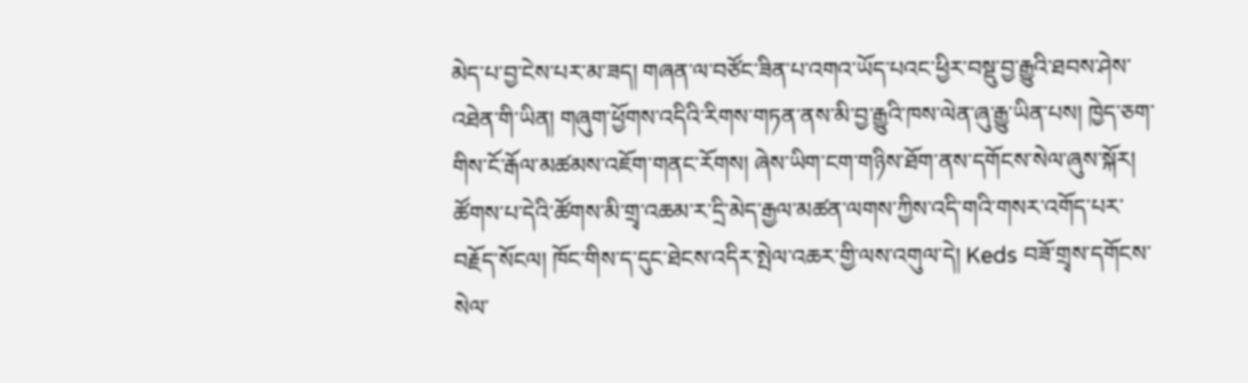མེད་པ་བྱ་ངེས་པར་མ་ཟད། གཞན་ལ་བཙོང་ཟིན་པ་འགའ་ཡོད་པའང་ཕྱིར་བསྡུ་བྱ་རྒྱུའི་ཐབས་ཤེས་འཐེན་གི་ཡིན། གཞུག་ཕྱོགས་འདིའི་རིགས་གཏན་ནས་མི་བྱ་རྒྱུའི་ཁས་ལེན་ཞུ་རྒྱུ་ཡིན་པས། ཁྱེད་ཅག་གིས་ངོ་རྒོལ་མཚམས་འཇོག་གནང་རོགས། ཞེས་ཡིག་ངག་གཉིས་ཐོག་ནས་དགོངས་སེལ་ཞུས་སྐོར། ཚོགས་པ་དེའི་ཚོགས་མི་གྲྭ་འཆམ་ར་དྲི་མེད་རྒྱལ་མཚན་ལགས་ཀྱིས་འདི་གའི་གསར་འགོད་པར་བརྗོད་སོངལ། ཁོང་གིས་ད་དུང་ཐེངས་འདིར་སྤེལ་འཆར་གྱི་ལས་འགུལ་དེ། Keds བཟོ་གྲྭས་དགོངས་སེལ་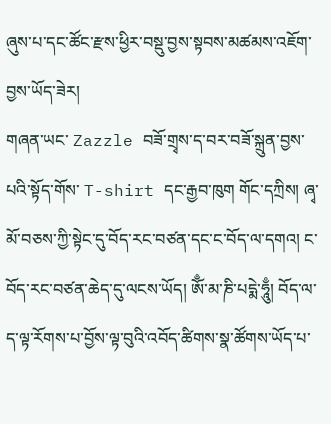ཞུས་པ་དང་ཚོང་རྫས་ཕྱིར་བསྡུ་བྱས་སྟབས་མཚམས་འཇོག་བྱས་ཡོད་ཟེར།
གཞན་ཡང་ Zazzle བཟོ་གྲྭས་ད་བར་བཟོ་སྐྲུན་བྱས་པའི་སྟོད་གོས་ T-shirt དང་རྒྱབ་ཁུག གོང་དཀྲིས། ཞྭ་མོ་བཅས་ཀྱི་སྟེང་དུ་བོད་རང་བཙན་དང་ང་བོད་ལ་དགའ། ང་བོད་རང་བཙན་ཆེད་དུ་ལངས་ཡོད། ཨོྃ་མ་ཎི་པདྨེ་ཧཱུྃ། བོད་ལ་ད་ལྟ་རོགས་པ་བྱོས་ལྟ་བུའི་འབོད་ཚིགས་སྣ་ཚོགས་ཡོད་པ་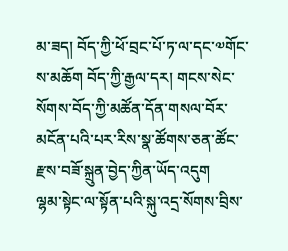མ་ཟད། བོད་ཀྱི་ཕོ་བྲང་པོ་ཏ་ལ་དང་༧གོང་ས་མཆོག བོད་ཀྱི་རྒྱལ་དར། གངས་སེང་སོགས་བོད་ཀྱི་མཚོན་དོན་གསལ་བོར་མངོན་པའི་པར་རིས་སྣ་ཚོགས་ཅན་ཚོང་རྫས་བཟོ་སྐྲུན་བྱེད་ཀྱིན་ཡོད་འདུག
ལྷམ་སྟེང་ལ་སྟོན་པའི་སྐུ་འདྲ་སོགས་བྲིས་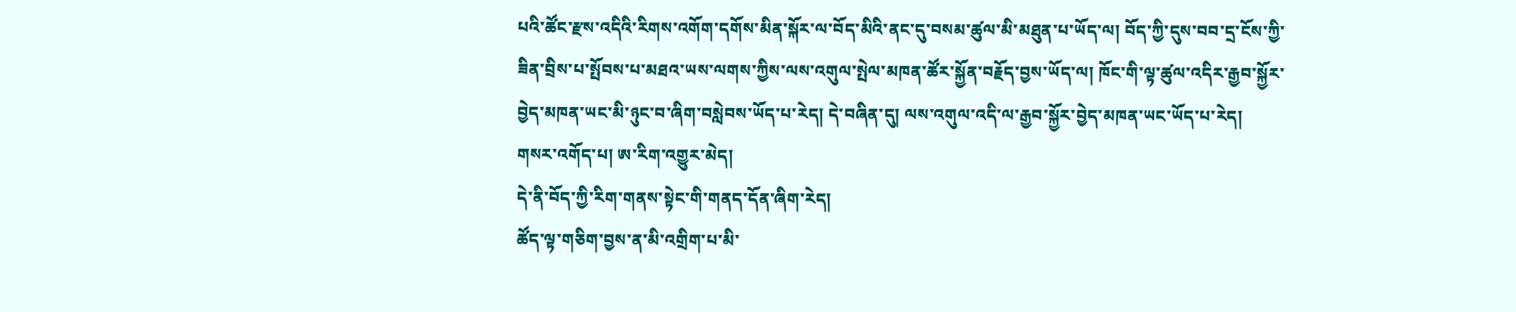པའི་ཚོང་རྫས་འདིའི་རིགས་འགོག་དགོས་མིན་སྐོར་ལ་བོད་མིའི་ནང་དུ་བསམ་ཚུལ་མི་མཐུན་པ་ཡོད་ལ། བོད་ཀྱི་དུས་བབ་དྲ་ངོས་ཀྱི་ཟིན་བྲིས་པ་སྤོབས་པ་མཐའ་ཡས་ལགས་ཀྱིས་ལས་འགུལ་སྤེལ་མཁན་ཚོར་སྐྱོན་བརྗོད་བྱས་ཡོད་ལ། ཁོང་གི་ལྟ་ཚུལ་འདིར་རྒྱབ་སྐྱོར་བྱེད་མཁན་ཡང་མི་ཉུང་བ་ཞིག་བསླེབས་ཡོད་པ་རེད། དེ་བཞིན་དུ། ལས་འགུལ་འདི་ལ་རྒྱབ་སྐྱོར་བྱེད་མཁན་ཡང་ཡོད་པ་རེད།
གསར་འགོད་པ། ཨ་རིག་འགྱུར་མེད།
དེ་ནི་བོད་ཀྱི་རིག་གནས་སྟེང་གི་གནད་དོན་ཞིག་རེད།
ཚོད་ལྟ་གཅིག་བྱས་ན་མི་འགྲིག་པ་མི་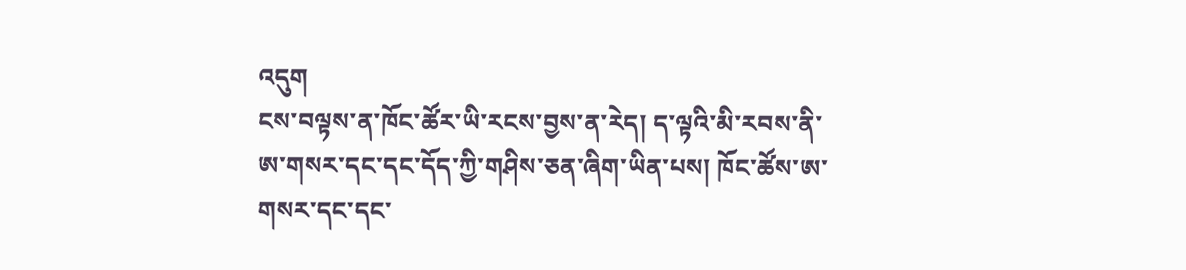འདུག
ངས་བལྟས་ན་ཁོང་ཚོར་ཡི་རངས་བྱས་ན་རེད། ད་ལྟའི་མི་རབས་ནི་ཨ་གསར་དང་དང་དོད་ཀྱི་གཤིས་ཅན་ཞིག་ཡིན་པས། ཁོང་ཚོས་ཨ་གསར་དང་དང་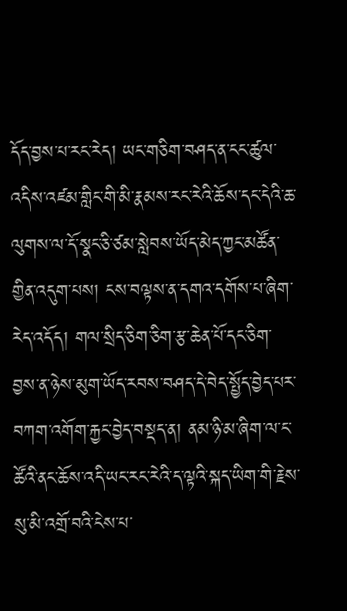དོད་བྱས་པ་རང་རེད། ཡང་གཅིག་བཤད་ན་ངང་ཚུལ་འདིས་འཛམ་གླིང་གི་མི་རྣམས་རང་རེའི་ཆོས་དང་དེའི་ཆ་ལུགས་ལ་དོ་སྣང་ཅི་ཙམ་སླེབས་ཡོད་མེད་ཀྱང་མཚོན་གྱིན་འདུག་པས། ངས་བལྟས་ན་དགའ་དགོས་པ་ཞིག་རེད་འདོད། གལ་སྲིད་ཅིག་ཅིག་རྩ་ཆེན་པོ་དང་ཅིག་བྱས་ན་ཉེས་མུག་ཡོད་རབས་བཤད་དེ་བེད་སྤྱོད་བྱེད་པར་བཀག་འགོག་རྐྱང་བྱེད་བསྡད་ན། ནམ་ཉི་མ་ཞིག་ལ་ང་ཚོའི་ནང་ཆོས་འདི་ཡང་རང་རེའི་ད་ལྟའི་སྐད་ཡིག་གི་རྗེས་སུ་མི་འགྲོ་བའི་ངེས་པ་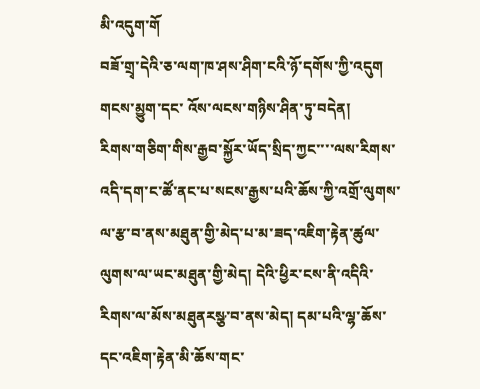མི་འདུག་གོ
བཟོ་གྲྭ་དེའི་ཅ་ལག་ཁ་ཤས་ཤིག་ངའི་ཉོ་དགོས་ཀྱི་འདུག
གངས་མྱུག་དང་ འོས་ལངས་གཉིས་ཤིན་ཏུ་བདེན།
རིགས་གཅིག་གིས་རྒྱབ་སྐྱོར་ཡོད་སྲིད་ཀྱང་་་་ལས་རིགས་འདི་དག་ང་ཚོ་ནང་པ་སངས་རྒྱས་པའི་ཆོས་ཀྱི་འགྲོ་ལུགས་ལ་རྩ་བ་ནས་མཐུན་གྱི་མེད་པ་མ་ཟད་འཇིག་རྟེན་ཚུལ་ལུགས་ལ་ཡང་མཐུན་གྱི་མེད། དེའི་ཕྱིར་ངས་ནི་འདིའི་རིགས་ལ་མོས་མཐུནརསྩ་བ་ནས་མེད། དམ་པའི་ལྷ་ཆོས་དང་འཇིག་རྟེན་མི་ཆོས་གང་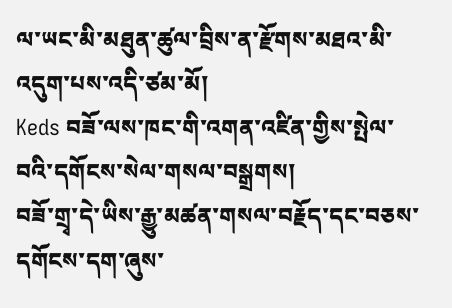ལ་ཡང་མི་མཐུན་ཚུལ་བྲིས་ན་རྫོགས་མཐའ་མི་འདུག་པས་འདི་ཙམ་མོ།
Keds བཟོ་ལས་ཁང་གི་འགན་འཛིན་གྱིས་སྤེལ་བའི་དགོངས་སེལ་གསལ་བསྒྲགས།
བཟོ་གྲྭ་དེ་ཡིས་རྒྱུ་མཚན་གསལ་བརྗོད་དང་བཅས་དགོངས་དག་ཞུས་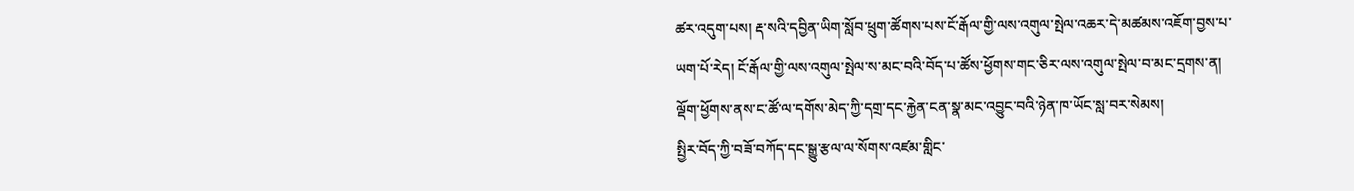ཚར་འདུག་པས། རྡ་སའི་དབྱིན་ཡིག་སློབ་ཕྲུག་ཚོགས་པས་ངོ་རྒོལ་གྱི་ལས་འགུལ་སྤེལ་འཆར་དེ་མཚམས་འཇོག་བྱས་པ་ཡག་པོ་རེད། ངོ་རྒོལ་གྱི་ལས་འགུལ་སྤེལ་ས་མང་བའི་བོད་པ་ཚོས་ཕྱོགས་གང་ཅིར་ལས་འགུལ་སྤེལ་བ་མང་དྲགས་ན། ལྡོག་ཕྱོགས་ནས་ང་ཚོ་ལ་དགོས་མེད་ཀྱི་དགྲ་དང་རྐྱེན་ངན་སྣ་མང་འབྱུང་བའི་ཉེན་ཁ་ཡོང་སླ་བར་སེམས།
སྤྱིར་བོད་ཀྱི་བཟོ་བཀོད་དང་སྒྱུ་རྩལ་ལ་སོགས་འཛམ་གླིང་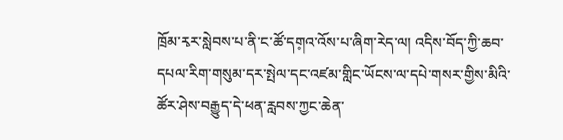ཁྲོམ་རྭར་སླེབས་པ་ནི་ང་ཚོ་དག༷འ་འོས་པ་ཞིག་རེད་ལ། འདིས་བོད་ཀྱི་ཆབ་དཔལ་རིག་གསུམ་དར་སྤེལ་དང་འཛམ་གླིང་ཡོངས་ལ་དཔེ་གསར་གྱིས་མིའི་ཚོར་ཤེས་བརྒྱུད་དེ་ཕན་རླབས་ཀྱང་ཆེན་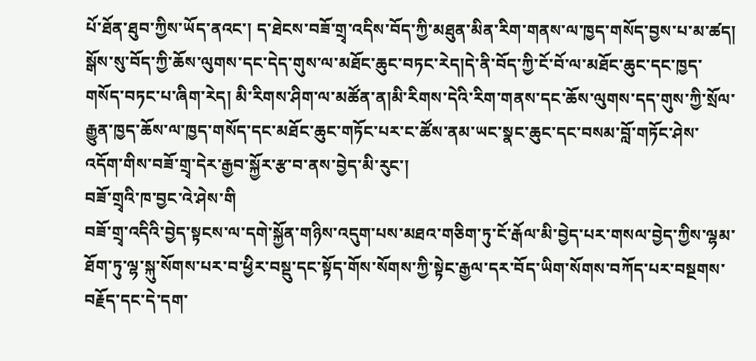པོ་ཐོན་ཐུབ་ཀྱིས་ཡོད་ནའང་། ད་ཐེངས་བཟོ་གྲྭ་འདིས་བོད་ཀྱི་མཐུན་མིན་རིག་གནས་ལ་ཁྱད་གསོད་བྱས་པ་མ་ཚད། སྒོས་སུ་བོད་ཀྱི་ཆོས་ལུགས་དང་དེད་གུས་ལ་མཐོང་ཆུང་བཏང་རེད།དེ་ནི་བོད་ཀྱི་ངོ་བོ་ལ་མཐོང་ཆུང་དང་ཁྱད་གསོད་བཏང་པ་ཞིག་རེད། མི་རིགས་ཤིག་ལ་མཚོན་ན།མི་རིགས་དེའི་རིག་གནས་དང་ཆོས་ལུགས་དད་གུས་ཀྱི་སྲོལ་རྒྱུན་ཁྱད་ཆོས་ལ་ཁྱད་གསོད་དང་མཐོང་ཆུང་གཏོང་པར་ང་ཚོས་ནམ་ཡང་སྣང་ཆུང་དང་བསམ་བློ་གཏོང་ཤེས་འདོག་གིས་བཟོ་གྲྭ་དེར་རྒྱབ་སྐྱོར་རྩ་བ་ནས་བྱེད་མི་རུང་།
བཟོ་གྲྭའི་ཁ་བྱང་འེ་ཤེས་གི
བཟོ་གྲྭ་འདིའི་བྱེད་སྟངས་ལ་དགེ་སྐྱོན་གཉིས་འདུག་པས་མཐའ་གཅིག་ཏུ་ངོ་རྒོལ་མི་བྱེད་པར་གསལ་བྱེད་ཀྱིས་ལྷམ་ཐོག་ཏུ་ལྷ་སྐུ་སོགས་པར་བ་ཕྱིར་བསྡུ་དང་སྟོད་གོས་སོགས་ཀྱི་སྟེང་རྒྱལ་དར་བོད་ཡིག་སོགས་བཀོད་པར་བསྔགས་བརྗོད་དང་དེ་དག་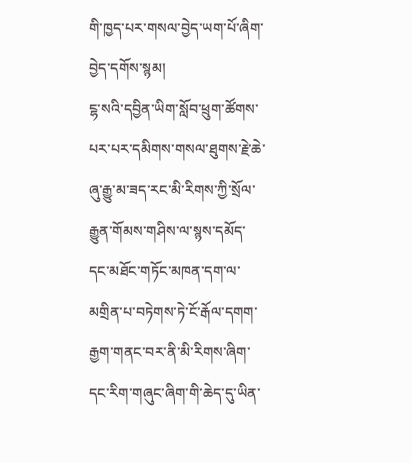གི་ཁྱད་པར་གསལ་བྱེད་ཡག་པོ་ཞིག་བྱེད་དགོས་སྙམ།
ངྷ་སའི་དབྱིན་ཡིག་སློབ་ཕྲུག་ཚོགས་པར་པར་དམིགས་གསལ་ཐུགས་རྗེ་ཆེ་ཞུ་རྒྱུ་མ་ཟད་རང་མི་རིགས་ཀྱི་སྲོལ་རྒྱུན་གོམས་གཤིས་ལ་སྙས་དམོད་དང་མཐོང་གཏོང་མཁན་དག་ལ་མགྲིན་པ་བཏེགས་ཏེ་ངོ་རྒོལ་དགག་རྒྱག་གནང་བར་ནི་མི་རིགས་ཞིག་དང་རིག་གཞུང་ཞིག་གི་ཆེད་དུ་ཡིན་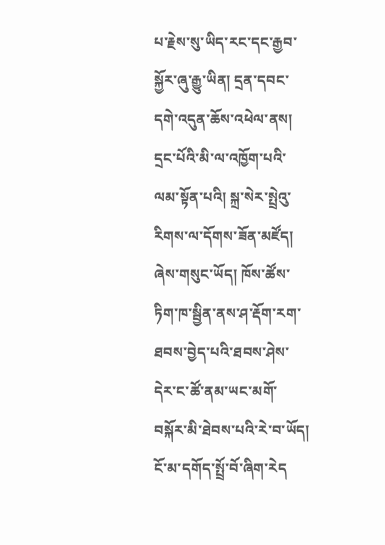པ་རྗེས་སུ་ཡིད་རང་དང་རྒྱབ་སྐྱོར་ཞུ་རྒྱུ་ཡིན། དྲན་དབང་དགེ་འདུན་ཆོས་འཕེལ་ནས། དྲང་པོའི་མི་ལ་འཁྱོག་པའི་ལམ་སྟོན་པའི། སྐྲ་སེར་སྤྲེའུ་རིགས་ལ་དོགས་ཟོན་མཛོད། ཞེས་གསུང་ཡོད། ཁོས་ཚོས་ཏིག་ཁ་སྦྱིན་ནས་ཤ་རྡོག་རག་ཐབས་བྱེད་པའི་ཐབས་ཤེས་དེར་ང་ཚོ་ནམ་ཡང་མགོ་བསྐོར་མི་ཐེབས་པའི་རེ་བ་ཡོད།
ངོ་མ་དགོད་སྤྲོ་བོ་ཞིག་རེད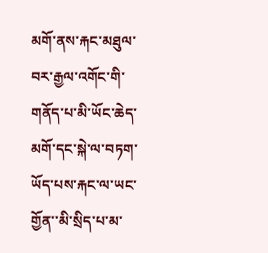མགོ་ནས་རྐང་མཐུལ་བར་རྒྱལ་འགོང་གི་གནོད་པ་མི་ཡོང་ཆེད་མགོ་དང་སྐེ་ལ་བཏག་ཡོད་པས་རྐང་ལ་ཡང་གྱོན་་མི་སྲིད་པ་མ་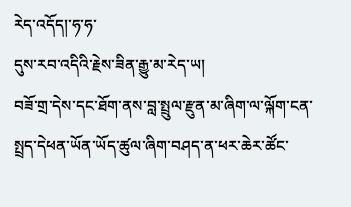རེད་འདོད།་ཧ་ཧ་
དུས་རབ་འདིའི་རྗེས་ཟིན་རྒྱུ་མ་རེད་ཡ།
བཟོ་གྲ་དེས་དང་ཐོག་ནས་བླ་སྤྲུལ་རྫུན་མ་ཞིག་ལ་ལྐོག་ངན་སྤྲད་དེཕན་ཡོན་ཡོད་ཚུལ་ཞིག་བཤད་ན་ཕར་ཆེར་ཚོང་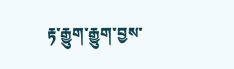རྟ་རྒྱུག་རྒྱུག་བྱས་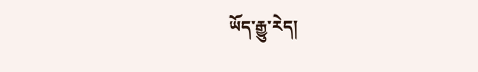ཡོད་རྒྱུ་རེད།